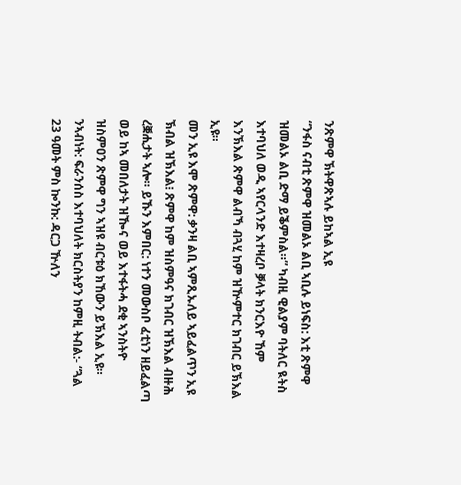ንጽምዋ ኽትዋጽኣሉ ይከኣል ኢዩ
“ንፋስ ናብቲ ጽምዋ ዝመልኦ ልቢ ኣቢሉ ይነፍስ: እቲ ጽምዋ ዝመልኦ ልቢ ድማ ይቕምስል።” ካብዚ ዊልያም ባትለር ዪትስ እተባህለ ወዲ ኣየርላንድ እተዛረቦ ቓላት ክንርእዮ ኸም እንኽእል ጽምዋ ልብኻ ብጓሂ ከም ዝዅምተር ክገብር ይኽእል ኢዩ።
መን ኢዩ እሞ ጽምዋ: ቃንዛ ልቢ ኣምጺኡለይ ኣይፈልጥን ኢዩ ኽብል ዝኽእል፧ ጽምዋ ከም ዝስምዓና ክገብር ዝኽእል ብዙሕ ረቛሒታት ኣሎ። ይኹን እምበር: ነተን መውስቦ ፈቲነን ዘይፈልጣ ወይ ከኣ መበለታት ዝዀና ወይ እተፋትሓ ደቂ ኣንስትዮ ዝስምዐን ጽምዋ ግን ኣዝዩ ብርቱዕ ክኸውን ይኽእል ኢዩ።
ንኣብነት: ፍራንሰስ እተባህለት ክርስትያን ከምዚ ትብል:- “ጓል 23 ዓመት ምስ ኰንኩ: ዳርጋ ዅለን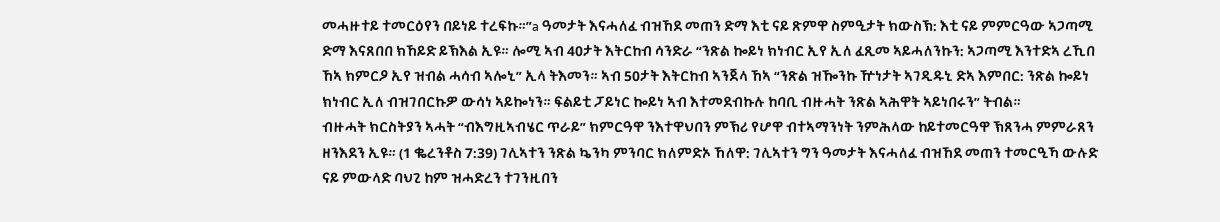መሓዙተይ ተመርዕየን በይነይ ተረፍኩ።”a ዓመታት እናሓለፈ ብዝኸደ መጠን ድማ እቲ ናይ ጽምዋ ስምዒታት ክውስኽ: እቲ ናይ ምምርዓው ኣጋጣሚ ድማ እናጸበበ ክኸይድ ይኽእል ኢዩ። ሎሚ ኣብ 40ታት እትርከብ ሳንድራ “ንጽል ኰይነ ክነብር ኢየ ኢለ ፈጺመ ኣይሓለንኩን: ኣጋጣሚ እንተድኣ ረኺበ ኸኣ ክምርዖ ኢየ ዝብል ሓሳብ ኣሎኒ” ኢላ ትእመን። ኣብ 50ታት እትርከብ ኣንጀላ ኸኣ “ንጽል ዝዀንኩ ዅነታት ኣገዲዱኒ ድኣ እምበር: ንጽል ኰይነ ክነብር ኢለ ብዝገበርኩዎ ውሳነ ኣይኰነን። ፍልይቲ ፓይነር ኰይነ ኣብ እተመደብኩሉ ከባቢ ብዙሓት ንጽል ኣሕዋት ኣይነበሩን” ትብል።
ብዙሓት ክርስትያን ኣሓት “ብእግዚኣብሄር ጥራይ” ክምርዓዋ ንእተዋህበን ምኽሪ የሆዋ ብተኣማንነት ንምሕላው ከይተመርዓዋ ኽጸንሓ ምምራጸን ዘንእደን ኢዩ። (1 ቈረንቶስ 7:39) ገሊኣተን ንጽል ኴንካ ምንባር ክለምድኦ ኸለዋ: ገሊኣተን ግን ዓመታት እናሓለፈ ብዝኸደ መጠን ተመርዒኻ ውሉድ ናይ ምውላድ ባህጊ ከም ዝሓድረን ተገንዚበን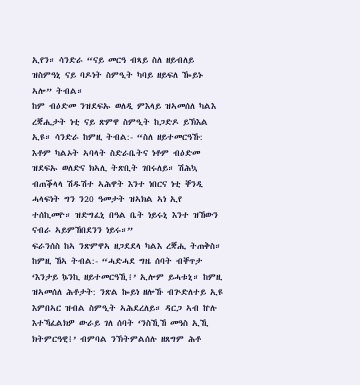ኢየን። ሳንድራ “ናይ መርዓ ብጻይ ስለ ዘይብለይ ዝስምዓኒ ናይ ባዶነት ስምዒት ካባይ ዘይፍለ ዀይኑ ኣሎ” ትብል።
ከም ብዕድመ ንዝደፍኡ ወለዲ ምእላይ ዝኣመሰለ ካልእ ረቛሒታት ነቲ ናይ ጽምዋ ስምዒት ከጋድዶ ይኽእል ኢዩ። ሳንድራ ከምዚ ትብል:- “ስለ ዘይተመርዓኹ: እቶም ካልኦት ኣባላት ስድራቤትና ነቶም ብዕድመ ዝደፍኡ ወለድና ክኣሊ ትጽቢት ገበሩለይ። ሽሕኳ ብጠቕላላ ሽዱሽተ ኣሕዋት እንተ ነበርና ነቲ ቐንዲ ሓላፍነት ግን ን20 ዓመታት ዝኣክል ኣነ ኢየ ተሰኪመዮ። ዝድግፈኒ በዓል ቤት ነይሩኒ እንተ ዝኸውን ናብራ ኣይምኸበደንን ነይሩ።”
ፍራንሰስ ከኣ ንጽምዋኣ ዘጋደደላ ካልእ ረቛሒ ትጠቅስ። ከምዚ ኸኣ ትብል:- “ሓድሓደ ግዜ ሰባት ብቐጥታ ‘እንታይ ኴንኪ ዘይተመርዓኺ፧’ ኢሎም ይሓቱኒ። ከምዚ ዝኣመሰለ ሕቶታት: ንጽል ኰይነ ዘሎኹ ብጕድለተይ ኢዩ እምበኣር ዝብል ስምዒት ኣሕደረለይ። ዳርጋ ኣብ ኵሉ እተኻፈልክዎ ውራይ ገለ ሰባት ‘ንስኺኸ መዓስ ኢኺ ክትምርዓዊ፧’ ብምባል ንኽትምልሰሉ ዘጸግም ሕቶ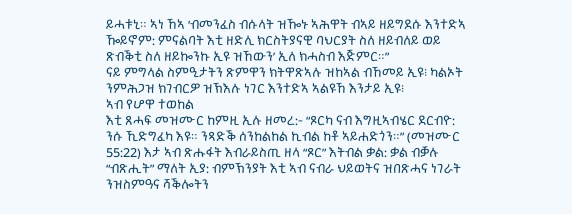ይሓቱኒ። ኣነ ኸኣ ‘ብመንፈስ ብሱላት ዝዀኑ ኣሕዋት ብኣይ ዘይግደሱ እንተድኣ ዀይኖም: ምናልባት እቲ ዘድሊ ክርስትያናዊ ባህርያት ስለ ዘይብለይ ወይ ጽብቕቲ ስለ ዘይኰንኩ ኢዩ ዝኸውን’ ኢለ ክሓስብ እጅምር።”
ናይ ምግላል ስምዒታትን ጽምዋን ክትዋጽኣሉ ዝከኣል ብኸመይ ኢዩ፧ ካልኦት ንምሕጋዝ ክገብርዎ ዝኽእሉ ነገር እንተድኣ ኣልዩኸ እንታይ ኢዩ፧
ኣብ የሆዋ ተወከል
እቲ ጸሓፍ መዝሙር ከምዚ ኢሉ ዘመረ:- “ጾርካ ናብ እግዚኣብሄር ደርብዮ: ንሱ ኺድግፈካ እዩ። ንጻድቕ ሰንከልከል ኪብል ከቶ ኣይሐድጎን።” (መዝሙር 55:22) እታ ኣብ ጽሑፋት እብራይስጢ ዘላ “ጾር” እትብል ቃል: ቃል ብቓሉ “ብጽሒት” ማለት ኢያ: ብምኽንያት እቲ ኣብ ናብራ ህይወትና ዝበጽሓና ነገራት ንዝስምዓና ሻቕሎትን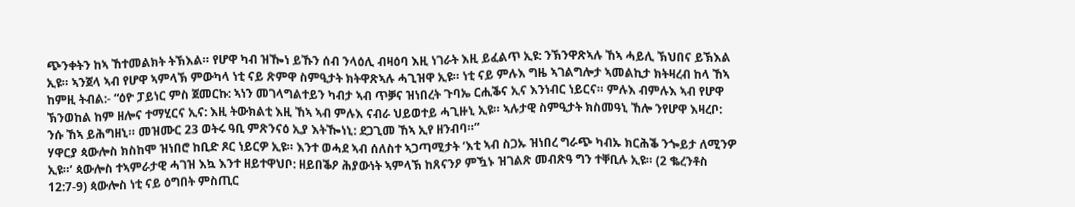ጭንቀትን ከኣ ኸተመልክት ትኽእል። የሆዋ ካብ ዝዀነ ይኹን ሰብ ንላዕሊ ብዛዕባ እዚ ነገራት እዚ ይፈልጥ ኢዩ: ንኽንዋጽኣሉ ኸኣ ሓይሊ ኽህበና ይኽእል ኢዩ። ኣንጀላ ኣብ የሆዋ ኣምላኽ ምውካላ ነቲ ናይ ጽምዋ ስምዒታት ክትዋጽኣሉ ሓጊዝዋ ኢዩ። ነቲ ናይ ምሉእ ግዜ ኣገልግሎታ ኣመልኪታ ክትዛረብ ከላ ኸኣ ከምዚ ትብል:- “ዕዮ ፓይነር ምስ ጀመርኩ: ኣነን መገላግልተይን ካብታ ኣብ ጥቓና ዝነበረት ጉባኤ ርሒቕና ኢና እንነብር ነይርና። ምሉእ ብምሉእ ኣብ የሆዋ ኽንወከል ከም ዘሎና ተማሂርና ኢና: እዚ ትውክልቲ እዚ ኸኣ ኣብ ምሉእ ናብራ ህይወተይ ሓጊዙኒ ኢዩ። ኣሉታዊ ስምዒታት ክስመዓኒ ኸሎ ንየሆዋ እዛረቦ: ንሱ ኸኣ ይሕግዘኒ። መዝሙር 23 ወትሩ ዓቢ ምጽንናዕ ኢያ እትዀነኒ: ደጋጊመ ኸኣ ኢየ ዘንብባ።”
ሃዋርያ ጳውሎስ ክስከሞ ዝነበሮ ከቢድ ጾር ነይርዎ ኢዩ። እንተ ወሓደ ኣብ ሰለስተ ኣጋጣሚታት ‘እቲ ኣብ ስጋኡ ዝነበረ ግራጭ ካብኡ ክርሕቕ ንጐይታ ለሚንዎ ኢዩ።’ ጳውሎስ ተኣምራታዊ ሓገዝ እኳ እንተ ዘይተዋህቦ: ዘይበቕዖ ሕያውነት ኣምላኽ ከጸናንዖ ምዃኑ ዝገልጽ መብጽዓ ግን ተቐቢሉ ኢዩ። (2 ቈረንቶስ 12:7-9) ጳውሎስ ነቲ ናይ ዕግበት ምስጢር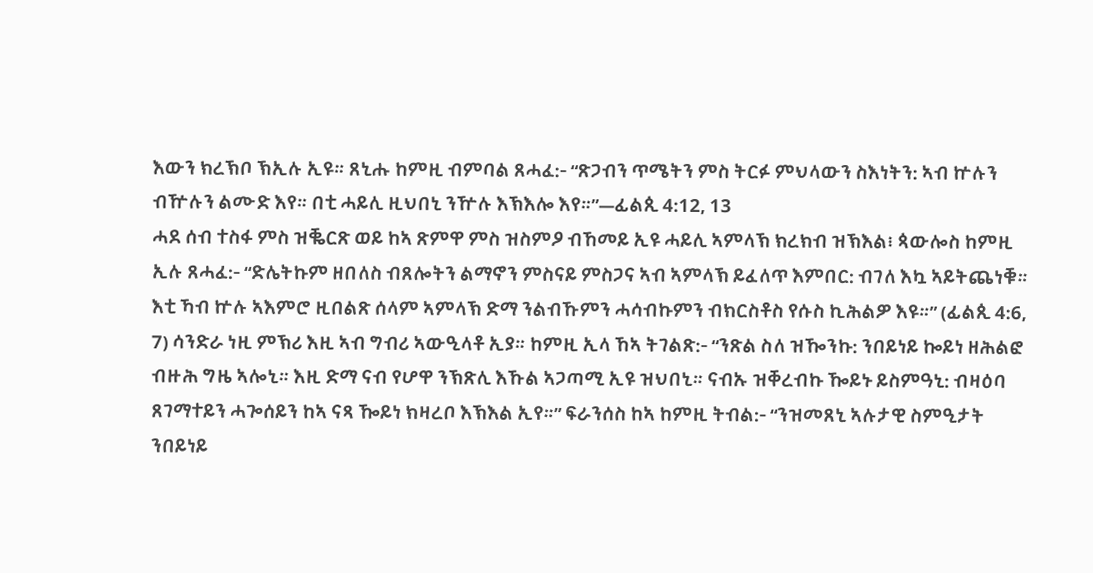እውን ክረኽቦ ኽኢሉ ኢዩ። ጸኒሑ ከምዚ ብምባል ጸሓፈ:- “ጽጋብን ጥሜትን ምስ ትርፉ ምህላውን ስእነትን: ኣብ ኵሉን ብዅሉን ልሙድ እየ። በቲ ሓይሊ ዚህበኒ ንዅሉ እኽእሎ እየ።”—ፊልጲ 4:12, 13
ሓደ ሰብ ተስፋ ምስ ዝቘርጽ ወይ ከኣ ጽምዋ ምስ ዝስምዖ ብኸመይ ኢዩ ሓይሊ ኣምላኽ ክረክብ ዝኽእል፧ ጳውሎስ ከምዚ ኢሉ ጸሓፈ:- “ድሌትኩም ዘበለስ ብጸሎትን ልማኖን ምስናይ ምስጋና ኣብ ኣምላኽ ይፈለጥ እምበር: ብገለ እኳ ኣይትጨነቑ። እቲ ኻብ ኵሉ ኣእምሮ ዚበልጽ ሰላም ኣምላኽ ድማ ንልብኹምን ሓሳብኩምን ብክርስቶስ የሱስ ኪሕልዎ እዩ።” (ፊልጲ 4:6, 7) ሳንድራ ነዚ ምኽሪ እዚ ኣብ ግብሪ ኣውዒላቶ ኢያ። ከምዚ ኢላ ኸኣ ትገልጽ:- “ንጽል ስለ ዝዀንኩ: ንበይነይ ኰይነ ዘሕልፎ ብዙሕ ግዜ ኣሎኒ። እዚ ድማ ናብ የሆዋ ንኽጽሊ እኹል ኣጋጣሚ ኢዩ ዝህበኒ። ናብኡ ዝቐረብኩ ዀይኑ ይስምዓኒ: ብዛዕባ ጸገማተይን ሓጐሰይን ከኣ ናጻ ዀይነ ክዛረቦ እኽእል ኢየ።” ፍራንሰስ ከኣ ከምዚ ትብል:- “ንዝመጸኒ ኣሉታዊ ስምዒታት ንበይነይ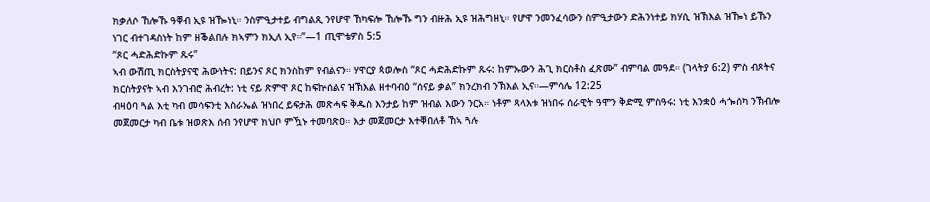ክቃለሶ ኸሎኹ ዓቐብ ኢዩ ዝዀነኒ። ንስምዒታተይ ብግልጺ ንየሆዋ ኸካፍሎ ኸሎኹ ግን ብዙሕ ኢዩ ዝሕግዘኒ። የሆዋ ንመንፈሳውን ስምዒታውን ድሕንነተይ ክሃሲ ዝኽእል ዝዀነ ይኹን ነገር ብተገዳስነት ከም ዘቕልበሉ ክኣምን ክኢለ ኢየ።”—1 ጢሞቴዎስ 5:5
“ጾር ሓድሕድኩም ጹሩ”
ኣብ ውሽጢ ክርስትያናዊ ሕውነትና: በይንና ጾር ክንስከም የብልናን። ሃዋርያ ጳወሎስ “ጾር ሓድሕድኩም ጹሩ: ከምኡውን ሕጊ ክርስቶስ ፈጽሙ” ብምባል መዓደ። (ገላትያ 6:2) ምስ ብጾትና ክርስትያናት ኣብ እንገብሮ ሕብረት: ነቲ ናይ ጽምዋ ጾር ከፍኵሰልና ዝኽእል ዘተባብዕ “ሰናይ ቃል” ክንረክብ ንኽእል ኢና።—ምሳሌ 12:25
ብዛዕባ ጓል እቲ ካብ መሳፍንቲ እስራኤል ዝነበረ ይፍታሕ መጽሓፍ ቅዱስ እንታይ ከም ዝብል እውን ንርአ። ነቶም ጻላእቱ ዝነበሩ ሰራዊት ዓሞን ቅድሚ ምስዓሩ: ነቲ እንቋዕ ሓጐሰካ ንኽብሎ መጀመርታ ካብ ቤቱ ዝወጽእ ሰብ ንየሆዋ ክህቦ ምዃኑ ተመባጽዐ። እታ መጀመርታ እተቐበለቶ ኸኣ ጓሉ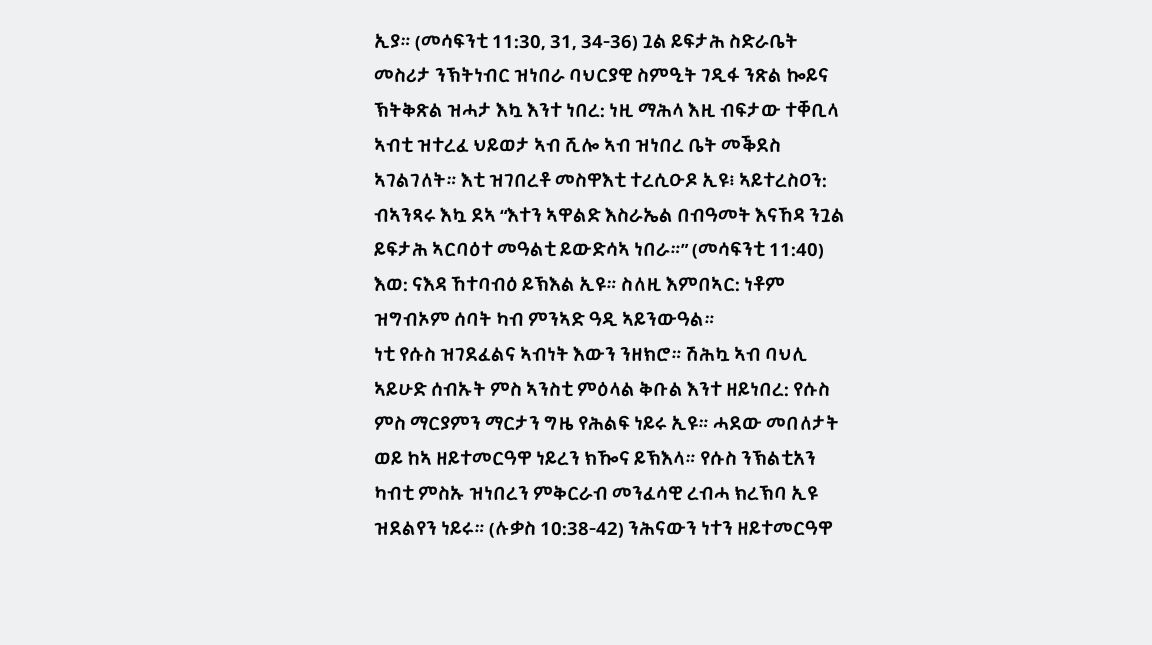ኢያ። (መሳፍንቲ 11:30, 31, 34-36) ጓል ይፍታሕ ስድራቤት መስሪታ ንኽትነብር ዝነበራ ባህርያዊ ስምዒት ገዲፋ ንጽል ኰይና ኽትቅጽል ዝሓታ እኳ እንተ ነበረ: ነዚ ማሕላ እዚ ብፍታው ተቐቢላ ኣብቲ ዝተረፈ ህይወታ ኣብ ሺሎ ኣብ ዝነበረ ቤት መቕደስ ኣገልገለት። እቲ ዝገበረቶ መስዋእቲ ተረሲዑዶ ኢዩ፧ ኣይተረስዐን: ብኣንጻሩ እኳ ደኣ “እተን ኣዋልድ እስራኤል በብዓመት እናኸዳ ንጓል ይፍታሕ ኣርባዕተ መዓልቲ ይውድሳኣ ነበራ።” (መሳፍንቲ 11:40) እወ: ናእዳ ኸተባብዕ ይኽእል ኢዩ። ስለዚ እምበኣር: ነቶም ዝግብኦም ሰባት ካብ ምንኣድ ዓዲ ኣይንውዓል።
ነቲ የሱስ ዝገደፈልና ኣብነት እውን ንዘክሮ። ሽሕኳ ኣብ ባህሊ ኣይሁድ ሰብኡት ምስ ኣንስቲ ምዕላል ቅቡል እንተ ዘይነበረ: የሱስ ምስ ማርያምን ማርታን ግዜ የሕልፍ ነይሩ ኢዩ። ሓደው መበለታት ወይ ከኣ ዘይተመርዓዋ ነይረን ክዀና ይኽእላ። የሱስ ንኽልቲአን ካብቲ ምስኡ ዝነበረን ምቅርራብ መንፈሳዊ ረብሓ ክረኽባ ኢዩ ዝደልየን ነይሩ። (ሉቃስ 10:38-42) ንሕናውን ነተን ዘይተመርዓዋ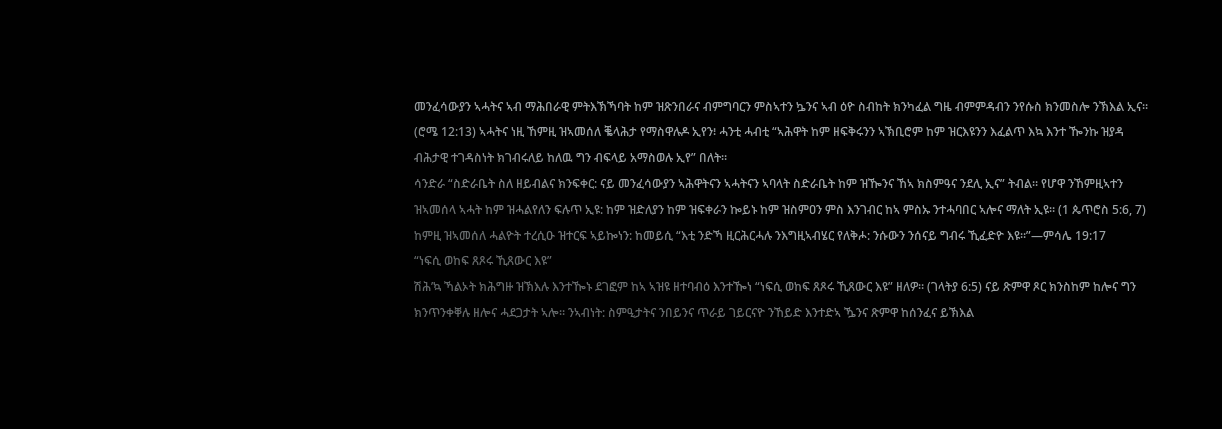መንፈሳውያን ኣሓትና ኣብ ማሕበራዊ ምትእኽኻባት ከም ዝጽንበራና ብምግባርን ምስኣተን ኴንና ኣብ ዕዮ ስብከት ክንካፈል ግዜ ብምምዳብን ንየሱስ ክንመስሎ ንኽእል ኢና። (ሮሜ 12:13) ኣሓትና ነዚ ኸምዚ ዝኣመሰለ ቘላሕታ የማስዋሉዶ ኢየን፧ ሓንቲ ሓብቲ “ኣሕዋት ከም ዘፍቅሩንን ኣኽቢሮም ከም ዝርእዩንን እፈልጥ እኳ እንተ ዀንኩ ዝያዳ ብሕታዊ ተገዳስነት ክገብሩለይ ከለዉ ግን ብፍላይ አማስወሉ ኢየ” በለት።
ሳንድራ “ስድራቤት ስለ ዘይብልና ክንፍቀር: ናይ መንፈሳውያን ኣሕዋትናን ኣሓትናን ኣባላት ስድራቤት ከም ዝዀንና ኸኣ ክስምዓና ንደሊ ኢና” ትብል። የሆዋ ንኸምዚኣተን ዝኣመሰላ ኣሓት ከም ዝሓልየለን ፍሉጥ ኢዩ: ከም ዝድለያን ከም ዝፍቀራን ኰይኑ ከም ዝስምዐን ምስ እንገብር ከኣ ምስኡ ንተሓባበር ኣሎና ማለት ኢዩ። (1 ጴጥሮስ 5:6, 7) ከምዚ ዝኣመሰለ ሓልዮት ተረሲዑ ዝተርፍ ኣይኰነን: ከመይሲ “እቲ ንድኻ ዚርሕርሓሉ ንእግዚኣብሄር የለቅሖ: ንሱውን ንሰናይ ግብሩ ኺፈድዮ እዩ።”—ምሳሌ 19:17
“ነፍሲ ወከፍ ጸጾሩ ኺጸውር እዩ”
ሽሕ’ኳ ኻልኦት ክሕግዙ ዝኽእሉ እንተዀኑ ደገፎም ከኣ ኣዝዩ ዘተባብዕ እንተዀነ “ነፍሲ ወከፍ ጸጾሩ ኺጸውር እዩ” ዘለዎ። (ገላትያ 6:5) ናይ ጽምዋ ጾር ክንስከም ከሎና ግን ክንጥንቀቐሉ ዘሎና ሓደጋታት ኣሎ። ንኣብነት: ስምዒታትና ንበይንና ጥራይ ገይርናዮ ንኸይድ እንተድኣ ዄንና ጽምዋ ከሰንፈና ይኽእል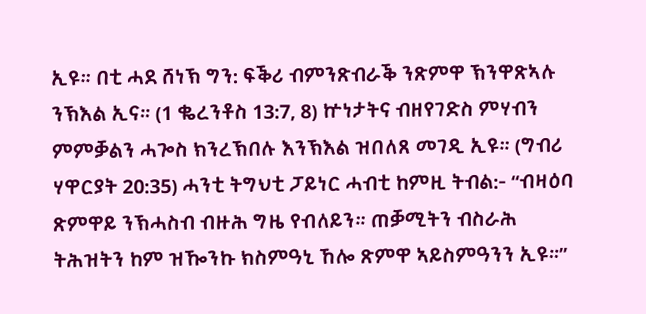ኢዩ። በቲ ሓደ ሸነኽ ግን: ፍቕሪ ብምንጽብራቕ ንጽምዋ ኽንዋጽኣሉ ንኽእል ኢና። (1 ቈረንቶስ 13:7, 8) ኵነታትና ብዘየገድስ ምሃብን ምምቓልን ሓጐስ ክንረኽበሉ እንኽእል ዝበለጸ መገዲ ኢዩ። (ግብሪ ሃዋርያት 20:35) ሓንቲ ትግህቲ ፓይነር ሓብቲ ከምዚ ትብል:- “ብዛዕባ ጽምዋይ ንኽሓስብ ብዙሕ ግዜ የብለይን። ጠቓሚትን ብስራሕ ትሕዝትን ከም ዝዀንኩ ክስምዓኒ ኸሎ ጽምዋ ኣይስምዓንን ኢዩ።”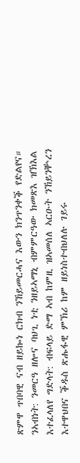ጽምዋ ጥበባዊ ናብ ዘይኰነ ርክብ ንኸይመርሓና እውን ክንጥንቀቕ የድልየና። ንኣብነት: ንመርዓ ዘሎና ባህጊ ነቲ ንዘይኣማኒ ብምምርዓው ክመጽእ ዝኽእል እተፈላለየ ግድላት: ብፍላይ ድማ ኣብ ከምዚ ዝኣመሰለ ኣርዑት ንኸይንቝረን እተዋህበና ቕዱስ ጽሑፋዊ ምኽሪ ከም ዘይነስተብህለሉ ገይሩ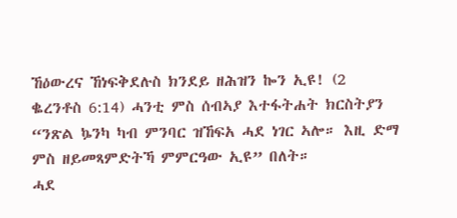ኸዕውረና ኸነፍቅደሉስ ክንደይ ዘሕዝን ኰን ኢዩ! (2 ቈረንቶስ 6:14) ሓንቲ ምስ ሰብኣያ እተፋትሐት ክርስትያን “ንጽል ኴንካ ካብ ምንባር ዝኸፍአ ሓደ ነገር ኣሎ። እዚ ድማ ምስ ዘይመጻምድትኻ ምምርዓው ኢዩ” በለት።
ሓደ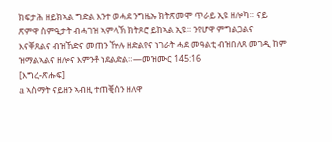ክፍታሕ ዘይክኣል ግድል እንተ ወሓደ ንግዜኡ ክትጽመሞ ጥራይ ኢዩ ዘሎካ። ናይ ጽምዋ ስምዒታት ብሓገዝ ኣምላኽ ክትጾሮ ይከኣል ኢዩ። ንየሆዋ ምግልጋልና እናቐጸልና ብዝኸድና መጠን ዅሉ ዘድልየና ነገራት ሓደ መዓልቲ ብዝበለጸ መገዲ ከም ዝማልኣልና ዘሎና እምንቶ ነደልድል።—መዝሙር 145:16
[እግረ-ጽሑፍ]
a ኣስማት ናይዘን ኣብዚ ተጠቒሰን ዘለዋ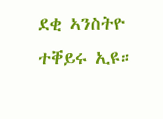ደቂ ኣንስትዮ ተቐይሩ ኢዩ።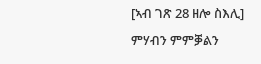[ኣብ ገጽ 28 ዘሎ ስእሊ]
ምሃብን ምምቓልን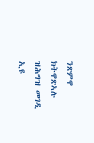ንጽምዋ ክትዋጽኣሉ ዝሕግዝ መገዲ ኢዩ